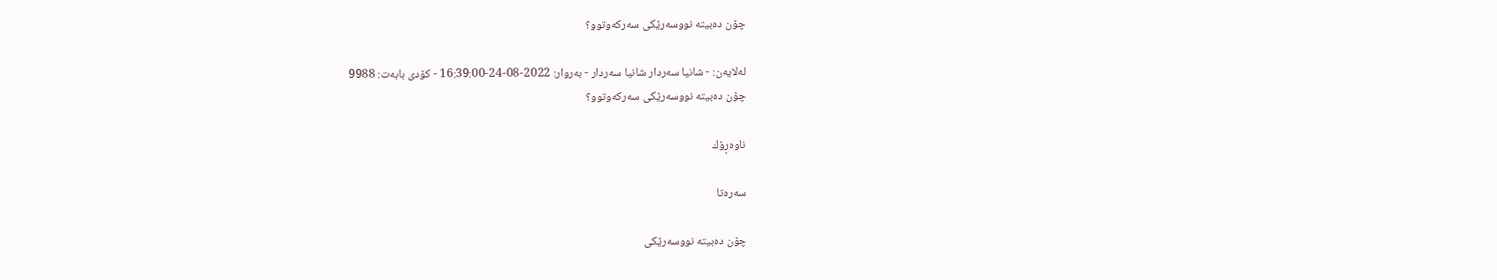چۆن دەبیتە نووسەرێکی سەرکەوتوو؟

له‌لایه‌ن: - شانیا سەردار شانیا سەردار - به‌روار: 2022-08-24-16:39:00 - کۆدی بابەت: 9988
چۆن دەبیتە نووسەرێکی سەرکەوتوو؟

ناوه‌ڕۆك

سەرەتا

چۆن دەبیتە نووسەرێکی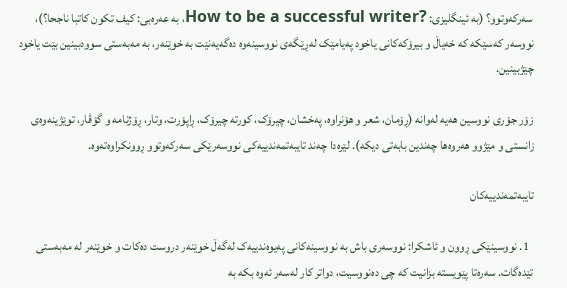سەرکەوتوو؟ (بە ئینگلیزی: ?How to be a successful writer، بە عەرەبی: كيف تكون كاتبا ناجحا؟)، نووسەر کەسێکە کە خەیاڵ و بیرۆکەکانی یاخود پەیامێک لەڕێگەی نووسینەوە دەگەیەنێت بە خوێنەر، بە مەبەستی سوودبینین بێت یاخود چێژبینین.

زۆر جۆری نووسین هەیە لەوانە (ڕۆمان، شعر و هۆنراوە، پەخشان، چیرۆک، کورتە چیرۆک، ڕاپۆرت، وتار، ڕۆژنامە و گۆڤار، توێژینەوەی زانستی و مێژوو هەروەها چەندین بابەتی دیکە). لێرەدا چەند تایبەتمەندییەکی نووسەرێکی سەرکەوتوو ڕوونکراوەتەوە.

تایبەتمەندییەکان

  1. نووسینێکی ڕوون و ئاشکرا: نووسەری باش بە نووسینەکانی پەیوەندییەک لەگەڵ خوێنەر دروست دەکات و خوێنەر لە مەبەستی تێدەگات. سەرەتا پێویستە بزانیت کە چی دەنووسیت، دواتر کار لەسەر ئەوە بکە بە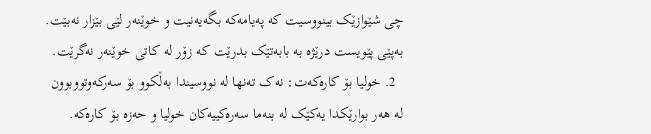چی شێوازێک بینووسیت کە پەیامەکە بگەیەنیت و خوێنەر لێی بێزار نەبێت. بەپێی پێویست درێژە بە بابەتێک بدرێت کە زۆر لە کاتی خوێنەر نەگرێت.
  2. خولیا بۆ کارەکەت: نەک تەنها لە نووسیندا بەڵکوو بۆ سەرکەوتووبوون لە هەر بوارێکدا یەکێک لە بنەما سەرەکییەکان خولیا و حەزە بۆ کارەکە.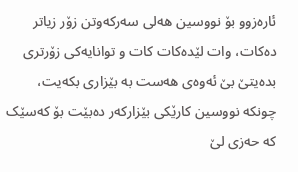ئارەزوو بۆ نووسین هەلی سەرکەوتن زۆر زیاتر دەکات، وات لێدەکات کات و توانایەکی زۆرتری بدەیتێ بێ ئەوەی هەست بە بێزاری بکەیت، چونکە نووسین کارێکی بێزارکەر دەبێت بۆ کەسێک کە حەزی لێ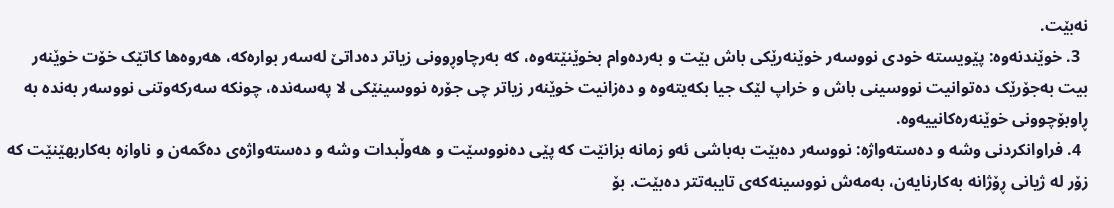نەبێت.
  3. خوێندنەوە: پێویستە خودی نووسەر خوێنەرێکی باش بێت و بەردەوام بخوێنێتەوە، کە بەرچاوڕوونی زیاتر دەداتێ لەسەر بوارەکە، هەروەها کاتێک خۆت خوێنەر بیت بەجۆرێک دەتوانیت نووسینی باش و خراپ لێک جیا بکەیتەوە و دەزانیت خوێنەر زیاتر چی جۆرە نووسینێکی لا پەسەندە، چونکە سەرکەوتنی نووسەر بەندە بە ڕاوبۆچوونی خوێنەرەکانییەوە.
  4. فراوانکردنی وشە و دەستەواژە: نووسەر دەبێت بەباشی ئەو زمانە بزانێت کە پێی دەنووسێت و هەوڵبدات وشە و دەستەواژەی دەگمەن و ناوازە بەکاربهێنێت کە زۆر لە ژیانی ڕۆژانە بەکارنایەن، بەمەش نووسینەکەی تایبەتتر دەبێت. بۆ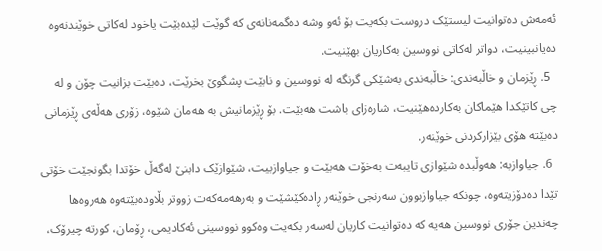ئەمەش دەتوانیت لیستێک دروست بکەیت بۆ ئەو وشە دەگمەنانەی کە گوێت لێدەبێت یاخود لەکاتی خوێندنەوە دەیانبینیت، دواتر لەکاتی نووسین بەکاریان بهێنیت.
  5. ڕێزمان و خاڵبەندی: خاڵبەندی بەشێکی گرنگە لە نووسین و نابێت پشگوێ بخرێت، دەبێت بزانیت چۆن و لە چی کاتێکدا هێماکان بەکاردەهێنیت، شارەزای باشت هەبێت. بۆ ڕێزمانیش بە هەمان شێوە، زۆری هەڵەی ڕێزمانی دەبێتە هۆی بێزارکردنی خوێنەر.
  6. جیاوازبە: هەوڵبدە شێوازی تایبەت بەخۆت هەبێت و جیاوازبیت، شێوازێک دابنێ لەگەڵ خۆتدا بگونجێت خۆتی تێدا دەدۆزیتەوە، چونکە جیاوازبوون سەرنجی خوێنەر ڕادەکێشێت و بەرهەمەکەت زووتر بڵاودەبێتەوە هەروەها چەندین جۆری نووسین هەیە کە دەتوانیت کاریان لەسەر بکەیت وەکوو نووسینی ئەکادیمی، ڕۆمان، کورتە چیرۆک،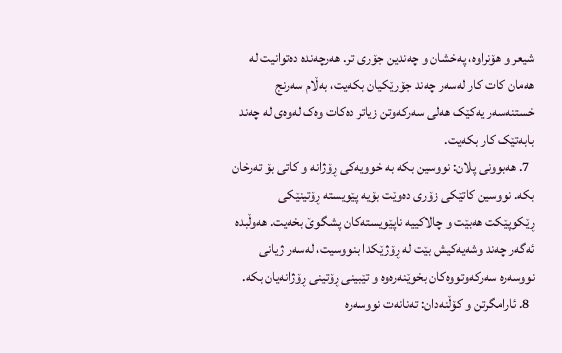شیعر و هۆنراوە، پەخشان و چەندین جۆری تر. هەرچەندە دەتوانیت لە هەمان کات کار لەسەر چەند جۆرێکیان بکەیت، بەڵام سەرنج خستنەسەر یەکێک هەلی سەرکەوتن زیاتر دەکات وەک لەوەی لە چەند بابەتێک کار بکەیت.
  7. هەبوونی پلان: نووسین بکە بە خوویەکی ڕۆژانە و کاتی بۆ تەرخان بکە. نووسین کاتێکی زۆری دەوێت بۆیە پێویستە ڕۆتینێکی ڕێکوپێکت هەبێت و چالاکییە ناپێویستەکان پشگوێ بخەیت. هەوڵبدە ئەگەر چەند وشەیەکیش بێت لە ڕۆژێکدا بنووسیت، لەسەر ژیانی نووسەرە سەرکەوتووەکان بخوێنەرەوە و تێبینی ڕۆتینی ڕۆژانەیان بکە.
  8. ئارامگرتن و کۆڵنەدان: تەنانەت نووسەرە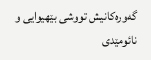گەورەکانیش تووشی بێهیوایی و نائومێدی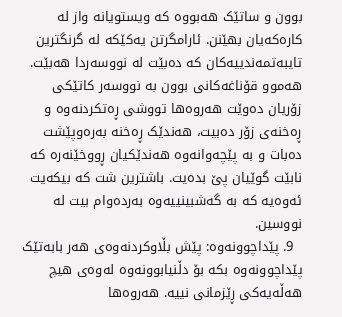بوون و ساتێک هەبووە کە ویستویانە واز لە کارەکەیان بهێنن. ئارامگرتن یەکێکە لە گرنگترین تایبەتمەندییەکان کە دەبێت لە نووسەردا هەبێت. هەموو قۆناغەکانی بوون بە نووسەر کاتێکی زۆریان دەوێت هەروەها تووشی ڕەتکردنەوە و ڕەخنەی زۆر دەبیت، هەندێک ڕەخنە بەرەوپێشت دەبات و بە پێچەوانەوە هەندێکیان ڕووخێنەرە کە نابێت گوێیان پێ بدەیت. باشترین شت کە بیکەیت ئەوەیە کە بە گەشبینییەوە بەردەوام بیت لە نووسین.
  9. پێداچوونەوە: پێش بڵاوکردنەوەی هەر بابەتێک پێداچوونەوە بکە بۆ دڵنیابوونەوە لەوەی هیچ هەڵەیەکی ڕێزمانی نییە. هەروەها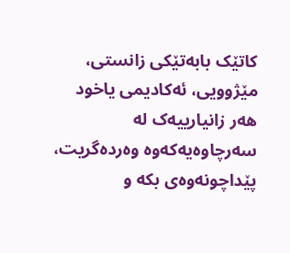کاتێک بابەتێکی زانستی، مێژوویی، ئەکادیمی یاخود هەر زانیارییەک لە سەرچاوەیەکەوە وەردەگریت، پێداچونەوەی بکە و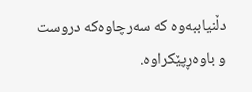دڵنیاببەوە کە سەرچاوەکە دروست و باوەڕپێکراوە.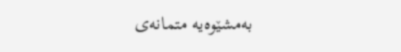بەمشێوەیە متمانەی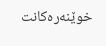خوێنەرەکانت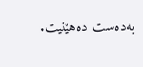بەدەست دەهێنیت.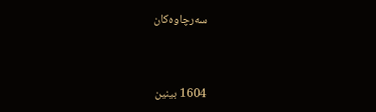سەرچاوەکان



1604 بینین